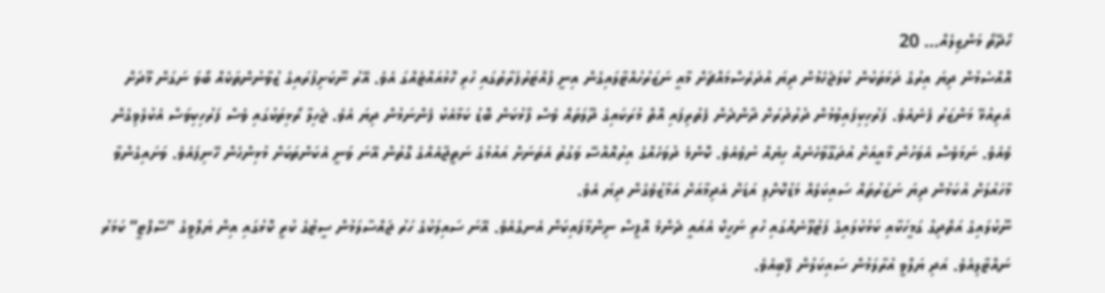ހޯދޭތޯ މަންޒިލެއް… 20
އޮއްސެމުން ދިޔަ އިރުގެ ދަޅަތަކުން ކުލަޖެހެމުން ދިޔަ އުދަރެސްމައްޗަށް މާއީ ނަޒަރުހުއްޓާލައިގެން އިނީ ފުއްޓަރުފަރާތުގައި ހުރި ހޮޅުއައްޓެއްގަ އެވެ. އޭރު ނޫކަށިފުރައިގެ ޒުވާނުންތަކެއް ބޯވަ ނަގަން މޫދަށް އެރިއުޅޭ މަންޒަރު ފެނެއެވެ. ފަރުހިކިފައިވުމުން ދުރުދުރަށް ދާންދެން ފެތުރިފައި އޮތް މުރަކައިގެ ދޫލަތައް ވެސް ފާޅުކަން ބޮޑު ކަމާއެކު ފެންނަމުން ދިޔަ އެވެ. ޖެހިލާ ރޯޅިތަކުގައި ވެސް ފަރުހިކިވަސް އެކުލެވިގެން ވެއެވެ. ނަމަވެސް އެވަހުން މާއީއަށް އުދަގޫވާހެނެއް ހިޔެއް ނުވެއެވެ. ކޮންމެ ދުވަހެއްގެ އިރުއޮއްސޭ ވަގުތު އެތަނަށް އައުމުގެ ނަތީޖާއެއްގެ ގޮތުން އޭނަ ވަނީ އެކަންތަކަށް މުޅިންހެން ހޭނިފައެވެ. ވަށައިގެންވާ މާހައުލަށް އުކަމުން ދިޔަ ނަޒަރުތައް ސައިކަލެއް މަޑުކޮށްލި އަޑަށް އެދިމާއަށް އަމާޒުވެގެން ދިޔަ އެވެ.
ނޫކުލައިގެ އަތްދިގު ގަމީހަކާއި ކަޅުކުލައިގެ ފަޓުލޫނެއްގައި ހުރި ނަހީކް އެއައީ ދެންމެ އޮފީސް ނިންމާފައިކަން އެނގެއެވެ. އޭނަ ސައިލަކުގެ ހަރު ޖައްސާލަމުން ސީޓުގެ ކުރީ ކޮޅުގައި އިން ޔަލްވީގެ ”ސޭފްޓީ” ކަމަރު ނައްޓާލިއެވެ. އަދި ޔަލްވީ އުރާލަމުން ސައިކަލުން ފޭބިއެވެ.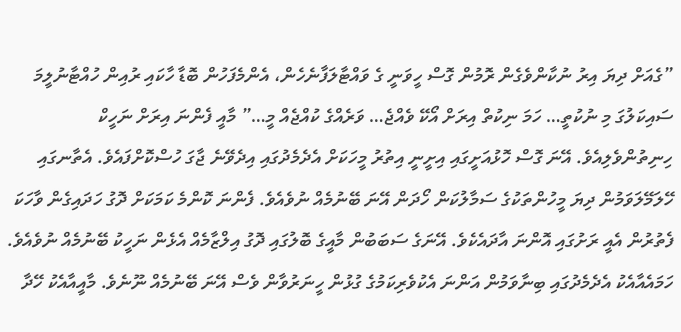”ގެއަށް ދިޔަ އިރު ނުކާންވެގެން ރޮމުން ގޮސް ހީވަނީ ގެ ވައްޓާލަފާނެހެން، އެންމެފަހުން ބޮޑާ ހާކައި ރުއިން ހުއްޓާނުލީމަ ސައިކަލުގަ މި ނުކުތީ… ހަމަ ނިކުތް އިރަށް އޯކޭ ވެއްޖެ… ވަރެއްގެ ކުއްޖެއް މީ…” މާއީ ފެންނަ އިރަށް ނަހީކް ހިނިތުންވެލިއެވެ. އޭނަ ގޮސް ހޮޅުއަށީގައި އިށީނީ އިތުރު މީހަކަށް އެދެމެދުގައި އިދެވޭނެ ޖާގަ ހުސްކޮށްފައެވެ. އެތާނގައި ހޭލަމޭލަވަމުން ދިޔަ މީހުންތަކުގެ ސަމާލުކަން ހޯދަން އޭނަ ބޭނުމެއް ނުވެއެވެ. ފެންނަ ކޮންމެ ކަމަކަށް ދޮގު ހަދައިގެން ވާހަކަ ފެތުރުން އެއީ ރަށުގައި އޮންނަ އާދައެކެވެ. އޭނަގެ ސަބަބުން މާއީގެ ބޮލުގައި ދޮގު އިލްޒާމެއް އެޅެން ނަހީކު ބޭނުމެއް ނުވެއެވެ. ހަމައެއާއެކު އެދެމެދުގައި ބިނާވަމުން އަންނަ އެކުވެރިކަމުގެ ގުޅުން ހީނަރުވާން ވެސް އޭނަ ބޭނުމެއް ނޫނެވެ. މާއީއާއެކު ހޭދާ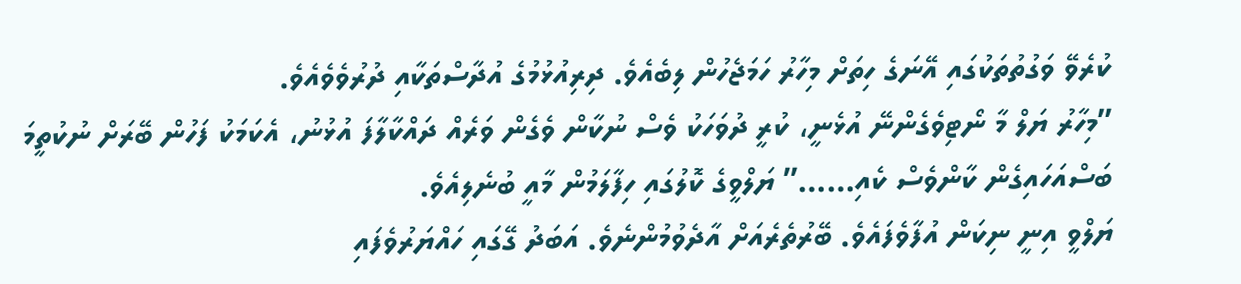ކުރެވޭ ވަގުތުތަކުގައި އޭނަގެ ހިތަށް މިހާރު ހަމަޖެހުން ލިބެއެވެ. ދިރިއުޅުމުގެ އުދާސްތަކާއި ދުރުވެވެއެވެ.
”މިހާރު ޔަލް މާ ނޯޓިވެގެންނޭ އުޅެނީ، ކުރީ ދުވަހަކު ވެސް ނުކާން ވެގެން ވަރެއް ދައްކާލާފަ އުޅުނު، އެކަމަކު ފަހުން ބޭރަށް ނުކުތީމަ ބަސްއަހައިގެން ކާންވެސް ކެއި……” ޔަލްވީގެ ކޮލުގައި ހިފާލަމުން މާއީ ބުނެލިއެވެ.
ޔަލްވީ އިނީ ނިކަން އުފާވެފައެވެ. ބޭރުތެރެއަށް އާދެވުމުންނެވެ. އަބަދު ގޭގައި ހައްޔަރުވެފައި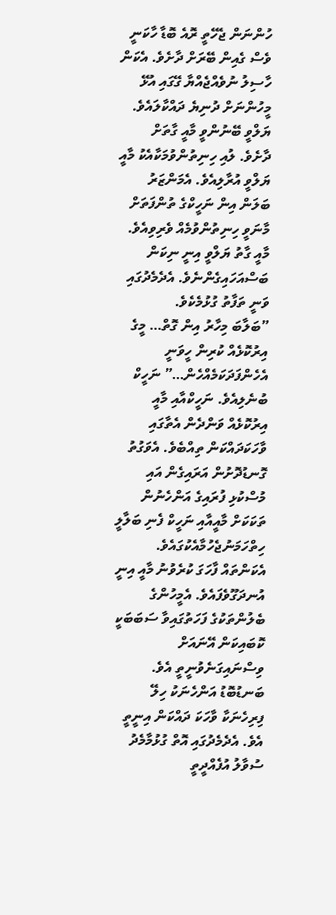ހުންނަން ޖެހޭތީ ރޮއެ ބޮޑާ ހާކަނީ ވެސް ގެއިން ބޭރަށް ދާށެވެ. އެކަން ހާސިލު ނުވެއްޖެއްޔާ ގޭގައި އުޅޭ މީހުންނަށް ދުނިޔެ ދައްކާލައެވެ.
ޔަލްވީ ބޭނުންވީ މާއީ ގާތަށް ދާށެވެ. ލުއި ހިނިތުންވުމަކާއެކު މާއީ ޔަލްވީ އުރާލިއެވެ. އެމަންޒަރު ބަލަން އިން ނަހީކްގެ ތުންފަތަށް މާނަވީ ހިނިތުންވުމެއް ވެރިވިއެވެ. މާއީ ގާތު ޔަލްވީ އިނީ ނިކަން ބަސްއަހައިގެންނެވެ. އެދެމެދުގައި ވަނީ ތަފާތު ގުޅުމެކެވެ.
”ބަލާބަ މިހާރު އިން ގޮތް… މީގެ އިރުކޮޅެއް ކުރިން ހީވަނީ އެހެންފަދަކަމެއްހެން…” ނަހީކް ބުނެލިއެވެ. ނަހީކްއާއި މާއީ އިރުކޮޅެއް ވަންދެން އެތާގައި ވާހަކަދައްކަން ތިއްބެވެ. އެވަގުތު ގޮނޑުދޮށުން އަރައިގެން އައި މުސްކުޅި ފުރައިގެ އަންހެނުން ތަކަކަށް މާއީއާއި ނަހީކް ފެނި ބަލާލީ ހިތްހަމަނުޖެހުމާއެކުގައެވެ. އެކަންތައް ފާހަގަ ކުރެވުނު މާއީ އިނީ އުނދަގޫވެފައެވެ. އެމީހުންގެ ބެލުންތަކުގެ ފަހަތުގައިވާ ސަބަބަކީ ކޮބައިކަން އޭނައަށް ވިސްނައިގަނެވުނީތީ އެވެ. ބަނޑުބޮޑު އަންހެނަކު ހިލޭ ފިރިހެނަކާ ވާހަކަ ދައްކަން އިނީތީ އެވެ. އެދެމެދުގައި އޮތް ގުޅުމާމެދު ސުވާލު އުފެއްދީތީ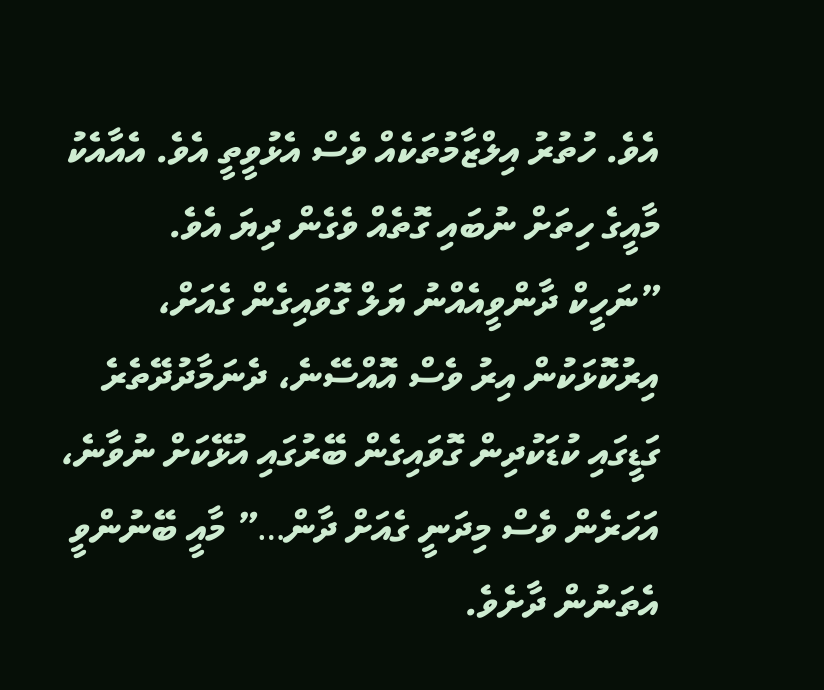އެވެ. ހުތުރު އިލްޒާމުތަކެއް ވެސް އެޅުވީތީ އެވެ. އެއާއެކު މާއީގެ ހިތަށް ނުބައި ގޮތެއް ވެގެން ދިޔަ އެވެ.
”ނަހީކް ދާންވީއެއްނު ޔަލް ގޮވައިގެން ގެއަށް، އިރުކޮޅަކުން އިރު ވެސް އޮއްސޭނެ، ދެނަމާދުދޭތެރެ ގަޑީގައި ކުޑަކުދިން ގޮވައިގެން ބޭރުގައި އުޅޭކަށް ނުވާނެ، އަހަރެން ވެސް މިދަނީ ގެއަށް ދާން…” މާއީ ބޭނުންވީ އެތަނުން ދާށެވެ.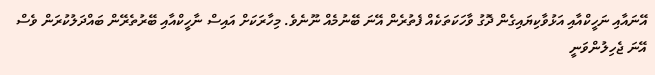އޭނައާއި ނަހީކްއާއި އަޅުވާކިޔައިގެން ދޮގު ވާހަކަތަކެއް ފެތުރެން އޭނަ ބޭނުމެއް ނޫނެވެ. މިހާރަކަށް އައިސް ނާހީކްއާއި ބޭރުތެރޭން ބައްދަލުކުރަން ވެސް އޭނަ ޖެހިލުންވަނީ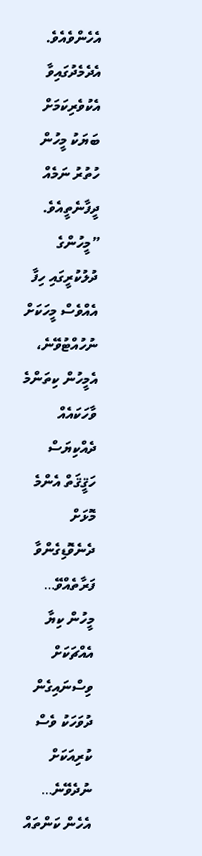އެހެންވެއެވެ. އެދެމެދުގައިވާ އެކުވެރިކަމަށް ބަޔަކު މީހުން ހުތުރު ނަމެއް ދީފާނެތީއެވެ.
”މީހުންގެ ދުލުކުރީގައި ހިފާ އެއްވެސް މީހަކަށް ނުހުއްޓުވޭނެ، އެމީހުން ކިތަންމެ ވާހަކައެއް ދެއްކިޔަސް ހަޤީޤަތް އެންމެ މޮޅަށް ދެނެވޮޑިގެންވާ ފަރާތެއްވޭ… މީހުން ކިޔާ އެއްޗަކަށް ވިސްނައިގެން ދުވަހަކު ވެސް ކުރިއަކަށް ނުދެވޭނެ… އެހެން ކަންތައް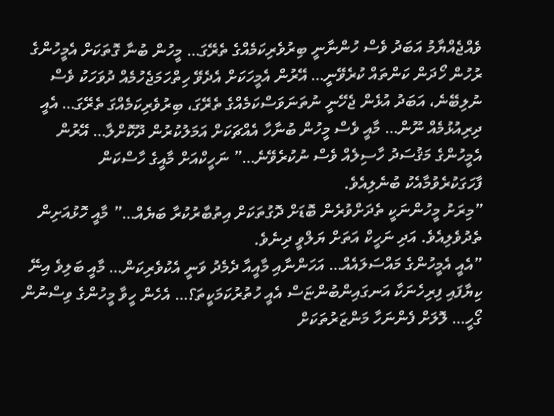ވެއްޖެއްޔާމު އަބަދު ވެސް ހުންނާނީ ބިރުވެރިކަމެއްގެ ތެރޭގަ… މީހުން ބުނާ ގޮތަކަށް އެމީހުންގެ ރުހުން ހޯދަން ކަންތައް ކުރެވޭނީ… އޭރުން އެމީހަކަށް އެދެވޭ ހިތްހަމަޖެހުމެއް ދުވަހަކު ވެސް ނުލިބޭނެ، އަބަދު އުޅެން ޖެހޭނީ ނުތަނަވަސްކަމެއްގެ ތެރޭގަ، ބިރުވެރިކަމެއްގަ ތެރޭގަ… އެއީ ދިރިއުޅުމެއް ނޫން… މާއީ ވެސް މީހުން ބުނާހާ އެއްޗަކަށް އަމަލުކުރުން ދޫކޮށްލާ… އޭރުން އެމީހުންގެ މަޤުސަދު ހާސިލެއް ވެސް ނުކުރެވޭނެ…” ނަހީކްއަށް މާއީގެ ހާސްކަން ފާހަގަކުރެވުމާއެކު ބުނެލިއެވެ.
”މިރަށު މީހުންނަކީ ތެދަށްވުރެން ބޮޑަށް ދޮގުތަކަށް އިތުބާރުކުރާ ބަޔެއް…” މާއީ ހޮޅުއަށިން ތެދުވެލިއެވެ. އަދި ނަހީކް އަތަށް ޔަލްވީ ދިނެވެ.
”އެއީ އެމީހުންގެ މައްސަލައެއް… އަހަންނާއި މާއީއާ ދެމެދު ވަނީ އެކުވެރިކަން… މާއީ ބަލިވެ އިނޭ ކިޔާފައި ފިރިހެނަކާ އަނގައިންބުންޏަސް އެއީ ހުތުރުކަމަކީތަ؟… އެހެން ހީވާ މީހުންގެ ވިސްނުން ގޯހީ… ލޮލަށް ފެންނަހާ މަންޒަރުތަކަށް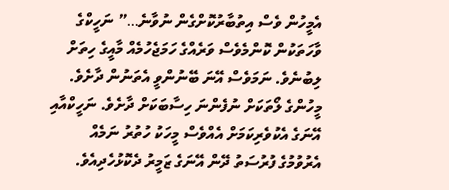އެމީހުން ވެސް އިތުބާރުކޮށްގެން ނުވާނެ…” ނަހީކްގެ ވާހަތަކުން ކޮންމެވެސް ވަރެއްގެ ހަމަޖެހުމެއް މާއީގެ ހިތަށް ލިބުނެވެ. ނަމަވެސް އޭނަ ބޭނުންވީ އެތަނުން ދާށެވެ. މީހުންގެ ލޯތަކަށް ނުފެންނަ ހިސާބަކަށް ދާށެވެ. ނަހީކްއާއި އޭނަގެ އެކުވެރިކަމަށް އެއްވެސް މީހަކު ހުތުރު ނަމެއް އެރުވުމުގެ ފުރުސަތު ދޭން އޭނަގެ ޒަމީރު ދެކޮޅުހެދިއެވެ.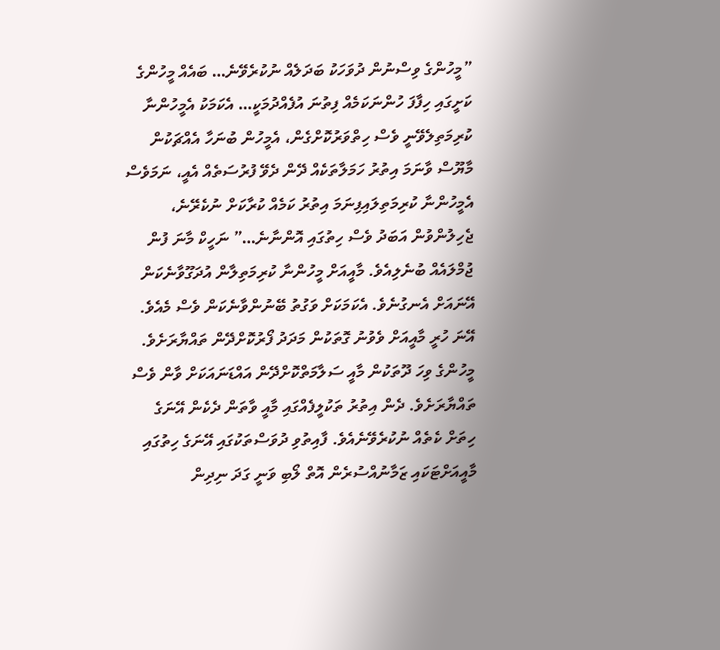”މީހުންގެ ވިސްނުން ދުވަހަކު ބަދަލެއް ނުކުރެވޭނެ… ބައެއް މީހުންގެ ކަށީގައި ހިފާފަ ހުންނަކަމެއް ފިތުނަ އުފެއްދުމަކީ… އެކަމަކު އެމީހުންނާ ކުރިމަތިލެވޭނީ ވެސް ހިތްވަރުކޮށްގެން، އެމީހުން ބުނަހާ އެއްޗަކުން މާޔޫސް ވާނަމަ އިތުރު ހަމަލާތަކެއް ދޭން ދެވޭ ފުރުސަތެއް އެއީ، ނަމަވެސް އެމީހުންނާ ކުރިމަތިލައިފިނަމަ އިތުރު ކަމެއް ކުރާކަށް ނުކެރޭނެ، ޖެހިލުންވުން އަބަދު ވެސް ހިތުގައި އޮންނާނެ…” ނަހީކް މާނަ ފުން ޖުމްލައެއް ބުނެލިއެވެ. މާއީއަށް މީހުންނާ ކުރިމަތިލާން އުދަގޫވާނެކަން އޭނައަށް އެނގުނެވެ. އެކަމަކަށް ވަގުތު ބޭނުންވާނެކަން ވެސް މެއެވެ. އޭނަ ހުރީ މާއީއަށް ވެވުނު ގޮތަކުން މަދަދު ފޯރުކޮށްދޭން ތައްޔާރަށެވެ. މީހުންގެ ވިހަ ދޫތަކުން މާއީ ސަލާމަތްކޮށްދޭން އައްޑަނައަކަށް ވާން ވެސް ތައްޔާރަށެވެ. ދެން އިތުރު ތަކުލީފެއްގައި މާއީ ވާތަން ދެކެން އޭނަގެ ހިތަށް ކެތެއް ނުކުރެވޭނެއެވެ. ފާއިތުވި ދުވަސްތަކުގައި އޭނަގެ ހިތުގައި މާއީއަށްޓަކައި ޒަމާނުއްސުރެން އޮތް ލޯބި ވަނީ ގަދަ ނިދިން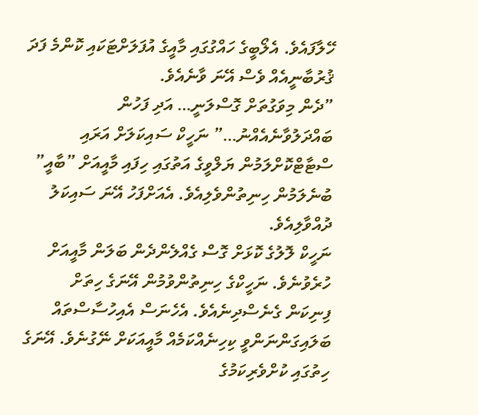ހޭލާފައެވެ. އެލޯބީގެ ހައްގުގައި މާއީގެ އުފަލަށްޓަކައި ކޮންމެ ފަދަ ޤުރުބާނީއެއް ވެސް އޭނަ ވާނެއެވެ.
”ދެން މިވަގުތަށް ގޮސްލަނީ… އަދި ފަހުން ބައްދަލުވާނެއެއްނު…” ނަހީކް ސައިކަލަށް އަރައި ސްޓާޓްކޮށްލަމުން ޔަލްވީގެ އަތުގައި ހިފައި މާއީއަށް ”ބާއީ” ބުނެލަމުން ހިނިތުންވެލިއެވެ. އެއަށްފަހު އޭނަ ސައިކަލު ދުއްވާލިއެވެ.
ނަހީކް ލޮލުގެ ކޮޅަށް ގޮސް ގެއްލެންދެން ބަލަން މާއީއަށް ހުރެވުނެވެ. ނަހީކްގެ ހިނިތުންވުމުން އޭނަގެ ހިތަށް ފިނިކަން ގެނެސްދިނެއެވެ. އެހެނަސް އެއިހުސާސްތައް ބަލައިގަންނަންވީ ކިހިނެއްކަމެއް މާއީއަކަށް ނޭގުނެވެ. އޭނަގެ ހިތުގައި ކުށްވެރިކަމުގެ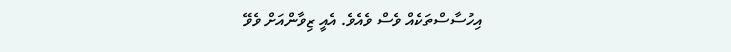އިހުސާސްތަކެއް ވެސް ވެއެވެ. އެއީ ޒިވާންއަށް ވެވޭ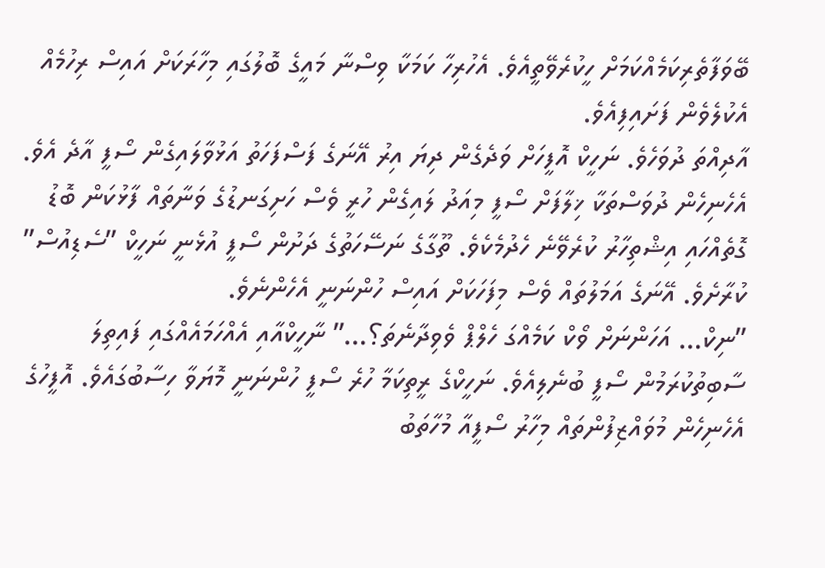ބޭވަފާތެރިކަމެއްކަމަށް ހީކުރެވޭތީއެވެ. އެހުރިހާ ކަމަކާ ވިސްނާ މައީގެ ބޮލުގައި މިހާރަކަށް އައިސް ރިހުމެއް އެކުލެވެން ފަށައިފިއެވެ.
އާދިއްތަ ދުވަހެވެ. ނަހީކް އޮފީހަށް ވަދެގެން ދިޔަ އިރު އޭނަގެ ފަސްފަހަތު އަޅުވާލައިގެން ސޯފީ އާދެ އެވެ. އެހެނިހެން ދުވަސްތަކާ ޚިލާފަށް ސޯފީ މިއަދު ލައިގެން ހުރީ ވެސް ހަށިގަނޑުގެ ވަނާތައް ފާޅުކަން ބޮޑު ގޮތެއްހައި އިޝްތިހާރު ކުރެވޭނެ ހެދުމެކެވެ. ތޫގާގެ ނަސޭހަތުގެ ދަށުން ސޯފީ އުޅެނީ ނަހީކް ”ސެޑިއުސް” ކުރާށެވެ. އޭނަގެ އަމަލުތައް ވެސް މިފަހަކަށް އައިސް ހުންނަނީ އެހެންނެވެ.
”ނިކް… އަހަންނަށް ވޯކް ކަމެއްގަ ހެލްޕް ވެވިދާނެތަ؟…” ނާހީކްއާއި އެއްހަމައެއްގައި ފައިތިލަ ސާބިތުކުރަމުން ސޯފީ ބުނެލިއެވެ. ނަހީކްގެ ރީތިކަމާ ހުރެ ސޯފީ ހުންނަނީ މޮޔަވާ ހިސާބުގައެވެ. އޮފީހުގެ އެހެނިހެން މުވައްޒިފުންތައް މިހާރު ސޯފީއާ މުހާތަބު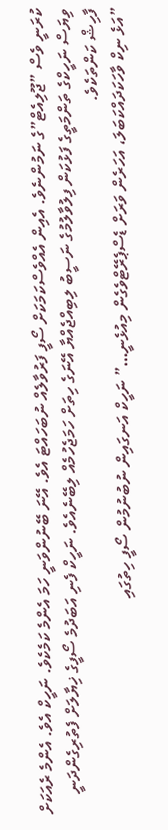ކުރަނީ ވެސް ”ޖޫލިއެޓް”ގެ ނަމުންނެވެ. އެއިން އެއްވެސްކަމަކަށް ސޯފީ ފަރުވާލެއް ނުބަހައްޓަ އެވެ. އޭނަ ބޭނުންވަނީ ހަމަ އެންމެ ކަމެކެވެ. ނަހީކް އެވެ. އެންމެ ރެއަކަށް ވިޔަސް ނަހީކްގެ ތަންމަތީގެ ފަޅުކަން ފިލުވާލުމުގެ ނަސީބު ލިބިއްޖެއްޔާ އޭނަގެ ހިތަށް ހަމަޖެހުމެއް ލިބޭނެއެވެ. ނަހީކް ފެނި އަބަދުމެ ސޯފީގެ ޚިޔާލަށް ފެތުރިގެންދަނީ ފާހިޝް ކަންތަކެވެ.
”އަޅެ ނިކް ވާހަކަދައްކަބަލަ، އަހަރެން ވަރަށް ޑެސްޕެރޭޓްވެގެން މިއުޅެނީ…” ނަހީކް އަނގައިން ނުބުނުމުން ސޯފީ ހިތުގައި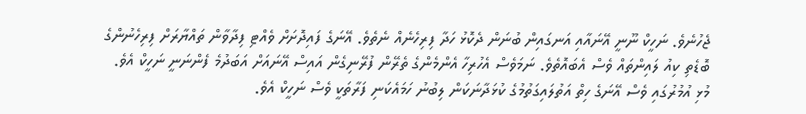ޖެހުނެވެ. ނަހީކް ނޫނީ އޭނައާއި އަނގައިން ބުނަން ދެކޮޅު ހަދާ ފިރިހެނެއް ނެތެވެ. އޭނަގެ ފައިދޮށަށް ވެއްޓި ފިދާވާން ތައްޔާރަށް ފިރިހެނުންގެ ބޮޑެތި ކިއު ލައިންތައް ވެސް އެބައޮތެވެ. ނަމަވެސް އެހުރިހާ އެންމެންގެ ތެރޭން ފުރޭނިގެން އައިސް އޭނައަށް އަބަދުމެ ފެންނަނީ ނަހީކް އެވެ. މުޅި އުމުރުގައި ވެސް އޭނަގެ ހިތް އަތުލައިގަތުމުގެ ކުޅަދާނަކަން ލިބުނު ހަމައެކަނި ފަރާތަކީ ވެސް ނަހީކް އެވެ.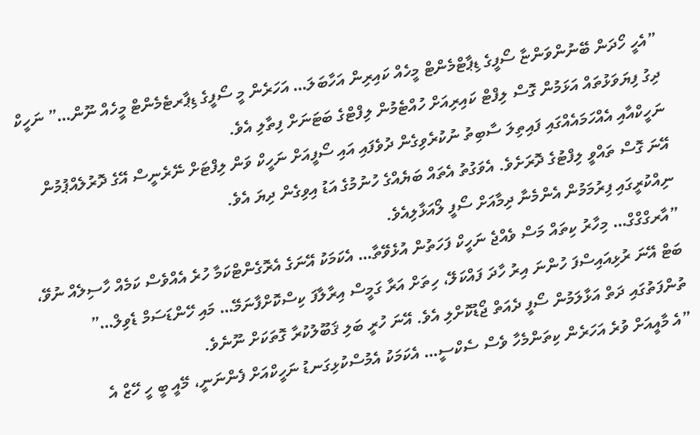”އެހީ ހޯދަން ބޭނުންވަންޏާ ސޯފީގެ ޑިޕާޓްމެންޓް މީހެއް ކައިރިން އަހާބަލަ… އަހަރެން މީ ސޯފީގެ ޑިޕާރޓެމެންޓް މީހެއް ނޫން…” ނަހީކް ދިގު ފިޔަވަޅުތައް އަޅަމުން ގޮސް ލިފްޓް ކައިރިއަށް ހުއްޓެމުން ލިފްޓްގެ ބަޓަނަށް ފިތާލި އެވެ.
ނަހީކްއާއި އެއްހަމައެއްގައި ފައިތިލަ ސާބިތު ނުކުރެވިގެން ދުވެފައި އައި ސޯފީއަށް ނަހީކް ވަން ލިފްޓަށް ނޭރެނީސް އޭގެ ދޮރުލެއްޕުމުން އޭނަ ގޮސް ތައްވީ ލިފްޓުގެ ދޮރަށެވެ. އެވަގުތު އެތައް ބަޔެއްގެ ހުނުމުގެ އަޑު އިވިގެން ދިޔަ އެވެ.
ނިއްކުރީގައި ފިރުމަމުން އެންމެނާ ދިމާއަށް ސޯފީ ލޯއަޅާލިއެވެ.
”އާރގްގްގް… މިހާރު ކިތައް މަސް ވެއްޖެ ނަހީކް ފަހަތުން އުޅެވޭތާ… އެކަމަކު އޭނަގެ އެރޮގެންޓްކަމާ ހުރެ އެއްވެސް ކަމެއް ހާސިލެއް ނުވޭ، ބަޓް އޭނަ ރުޅިއައިސްފަ ހުންނަ އިރު ހާދަ ފައްކަލޭ، ހިތަށް އަރާ ގަމީސް އިރާލާފަ ކިސްކޮށްފާނަމޭ… މައި ހޭންޑަސަމް ޑެވިލް…” ތުންފަތުގައި ދަތް އަޅާލަމުން ސޯފީ ދެއަތް ޖޯޑުކޮށްލި އެވެ. އޭނަ ހުރީ ބަލި ޤަބޫލުކުރާ ގޮތަކަށް ނޫނެވެ.
”އެ މާއީއަށް ވުރެ އަހަރެން ކިތަންމެހާ ވެސް ސެކްސީ… އެކަމަކު އެމުސްކުޅިގަނޑު ނަހީކްއަށް ފެންނަނީ، މޭއީ ބީ ހީ ހޭޒް އެ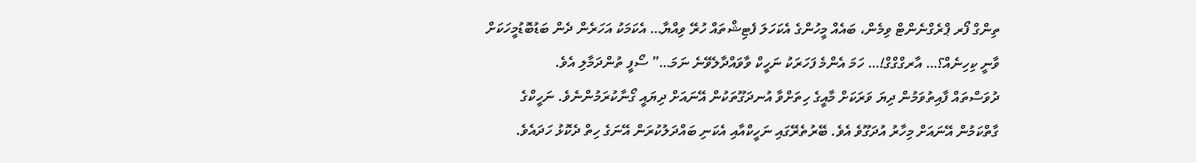ތިންގް ފޯރ ޕްރެގްނެންޓް ވިމެން، ބައެއް މީހުންގެ އެކަހަލަ ފެޓިޝްތައް ހުރޭ ވިއްޔާ… އެކަމަކު އަހަރެން ދެން ބަޑުބޮޑުމީހަކަށް ވާނީ ކިހިނެއް؟… އާރގްގްގް!… ހަމަ އެންމެ ފަހަރަކު ނަހީކް ވާވައްދާލެވޭނެ ނަމަ…” ސޯފީ ތުންދަމާލި އެވެ.
ދުވަސްތައް ފާއިތުވަމުން ދިޔަ ވަރަކަށް މާއީގެ ހިތަށްވާ އުނދަގޫތަކުން އޭނައަށް ދިޔައީ ގޯނާކުރަމުންނެވެ. ނަހީކްގެ ގާތްކަމުން އޭނައަށް މިހާރު އުދަގޫވެ އެވެ. ބޭރުތެރޭގައި ނަހީކްއާއި އެކަނި ބައްދަލުކުރަން އޭނަގެ ހިތް ދެކޮޅު ހަދައެވެ.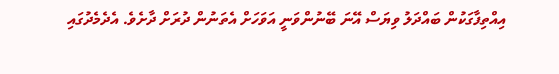އިއްތިފާގަކުން ބައްދަލު ވިޔަސް އޭނަ ބޭނުންވަނީ އަވަހަށް އެތަނުން ދުރަށް ދާށެވެ. އެދެމެދުގައި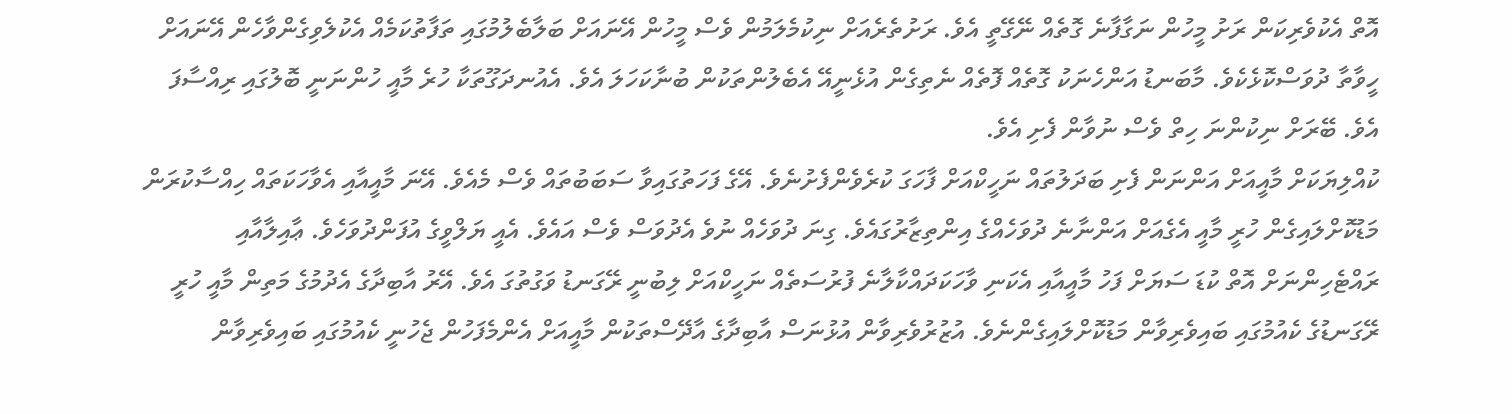އޮތް އެކުވެރިކަން ރަށު މީހުން ނަގާފާނެ ގޮތެއް ނޭގޭތީ އެވެ. ރަށުތެރެއަށް ނިކުމެލަމުން ވެސް މީހުން އޭނައަށް ބަލާބެލުމުގައި ތަފާތުކަމެއް އެކުލެވިގެންވާހެން އޭނައަށް ހީވާތާ ދުވަސްކޮޅެކެވެ. މާބަނޑު އަންހެނަކު ގޮތެއް ފޮތެއް ނެތިގެން އުޅެނީއޭ އެބެލުންތަކުން ބުނާކަހަލަ އެވެ. އެއުނދަގޫތަކާ ހުރެ މާއީ ހުންނަނީ ބޮލުގައި ރިއްސާފަ އެވެ. ބޭރަށް ނިކުންނަ ހިތް ވެސް ނުވާން ފެށި އެވެ.
ކުއްލިޔަކަށް މާއީއަށް އަންނަން ފެށި ބަދަލުތައް ނަހީކްއަށް ފާހަގަ ކުރެވެންފެށުނެވެ. އޭގެ ފަހަތުގައިވާ ސަބަބުތައް ވެސް މެއެވެ. އޭނަ މާއީއާއި އެވާހަކަތައް ހިއްސާކުރަން މަޑުކޮށްލައިގެން ހުރީ މާއީ އެގެއަށް އަންނާނެ ދުވަހެއްގެ އިންތިޒާރުގައެވެ. ގިނަ ދުވަހެއް ނުވެ އެދުވަސް ވެސް އައެވެ. އެއީ ޔަލްވީގެ އުފަންދުވަހެވެ. ޢާއިލާއާއި ރައްޓެހިންނަށް އޮތް ކުޑަ ސަޔަށް ފަހު މާއީއާއި އެކަނި ވާހަކަދައްކާލާނެ ފުރުސަތެއް ނަހީކްއަށް ލިބުނީ ރޭގަނޑު ވަގުތުގަ އެވެ. އޭރު އާބިދާގެ އެދުމުގެ މަތިން މާއީ ހުރީ ރޭގަނޑުގެ ކެއުމުގައި ބައިވެރިވާން މަޑުކޮށްލައިގެންނެވެ. އުޒުރުވެރިވާން އުޅުނަސް އާބިދާގެ އާދޭސްތަކުން މާއީއަށް އެންމެފަހުން ޖެހުނީ ކެއުމުގައި ބައިވެރިވާން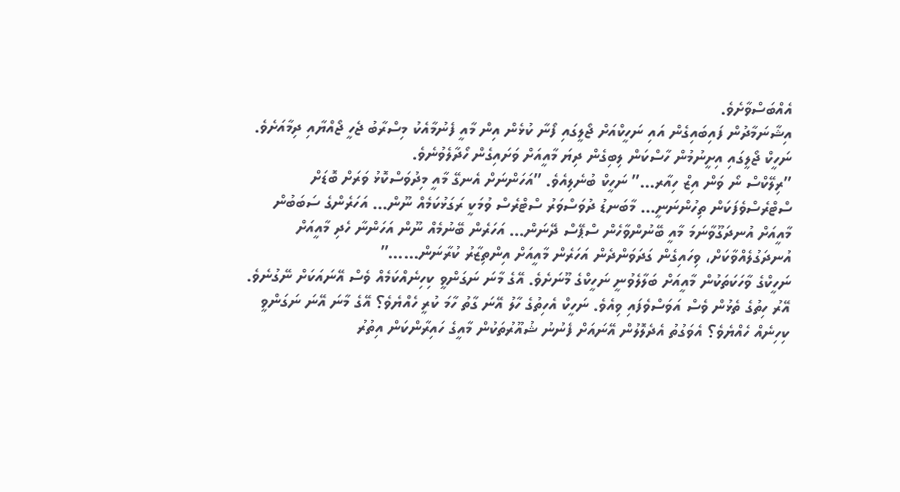އެއްބަސްވާށެވެ.
އިޝާނަމާދުން ފައިބައިގެން އައި ނަހީކްއަށް ޖޯލީގައި ފޯނާ ކުޅެން އިން މާއީ ފެނުމާއެކު މިސްރާބު ޖެހީ ޖޯއްޔާއި ދިމާއަށެވެ. ނަހީކް ޖޯލީގައި އިށީނުމުން ހާސްކަން ލިބިގެން ދިޔަ މާއީއަށް ވަށައިގެން ހޯދާލެވުނެވެ.
”ރިލޭކްސް ނޯ ވަން އިޒް ހިއާރ…” ނަހީކް ބުނެލިއެވެ. ”އަހަންނަށް އެނގޭ މާއީ މިދުވަސްކޮޅު ވަރަށް ބޮޑަށް ސްޓްރެސްވެފަކަން ތިހުންނަނީ… މާބަނޑު ދުވަސްވަރު ސްޓްރެސް ވުމަކީ ރަގަޅުކަމެއް ނޫން… އަހަރެންގެ ސަބަބުން މާއީއަށް އުނދަގޫވާނަމަ މާއީ ބޭނުންވާހެން ސްޕޭސް ދޭނަން… އަހަރެން ބޭނުމެއް ނޫން އަހަންނާ ހެދި މާއީއަށް އުނދަގުލެއްވާކަށް، ވިހައިގެން ގަދަވަންދެން އަހަރެން މާއީއަށް އިންތިޒާރު ކުރާނަން……”
ނަހީކްގެ ވާހަކަތަކުން މާއީއަށް ބަލާލެވުނީ ނަހީކްގެ މޫނަށެވެ. އޭގެ މާނަ ނަގަންވީ ކިހިނެއްކަމެއް ވެސް އޭނައަކަށް ނޭގުނެވެ. އޭރު ހިތުގެ ތެޅުން ވެސް އަވަސްވެފައި ވިއެވެ. ނަހީކް އެހިތުގެ ހާލު އޭނަ ގާތު ހާމަ ކުރީ ހެއްޔެވެ؟ އޭގެ މާނަ އޭނަ ނަގަންވީ ކިހިނެއް ހެއްޔެވެ؟ އެވަގުތު އެދެލޮލުން އޭނައަށް ފެނުނު ޝުއޫރުތަކުން މާއީގެ ހައިރާންކަން އިތުރު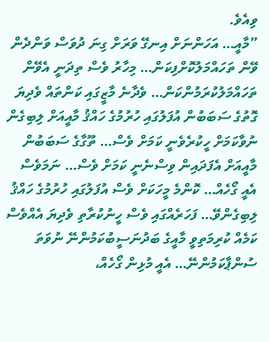ވިއެވެ.
”މާއީ… އަހަންނަށް އިނގޭ ވަރަށް ގިނަ ދުވަސް ވަންދެން ވޭން ތަހައްމަލުކޮށްފިކަން… މިހާރު ވެސް ތިދަނީ އެވޭން ތަހައްމަލުކުރަމުންކަން… ވެދާނެ މާޒީގައި ކަންތައް ވެދިޔަ ގޮތުގެ ސަބަބުން އުފަލުގައި ހުރުމުގެ ހައްޤު މާއީއަށް ލިބިގެން ނުވާކަމަށް ހީކުރެވެނީ ކަމަށް ވެސް… ތޫގާގެ ސަބަބުން މާއީއަށް އެފަދައިން ވިސްނެނީ ކަމަށް ވެސް… ނަމަވެސް އެއީ ގޯހެއް… ކޮންމެ މީހަކަށް ވެސް އުފަލުގައި ހުރުމުގެ ހައްޤު ލިބިގެންވޭ… ފަހަރެއްގައި ވެސް ހީނުކުރާތި ވެދިޔަ އެއްވެސް ކަމެއް ކުރިމަތިވީ މާއީގެ ބަދުނަސީބުކަމުންނޭ ނުވަތަ ސުންޕާކަމުންނޭ… އެއީ މުޅިން ގޯހެއް،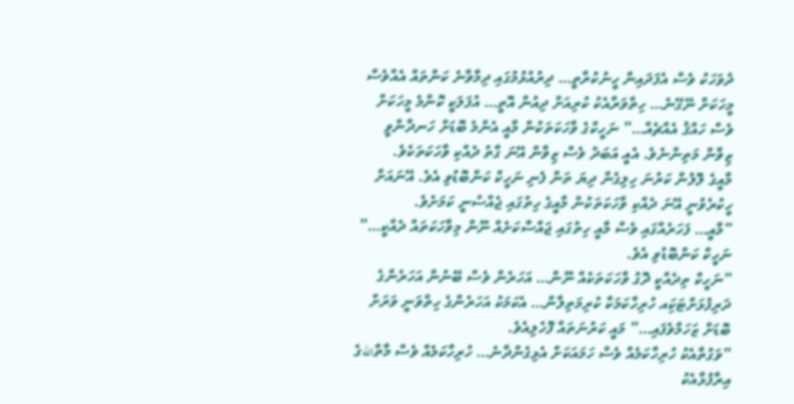ދުވަހަކު ވެސް އެފަދައިން ހީނުކުރާތީ… ދިރުއުޅުމުގައި ދިމާވާނެ ކަންތައް އެއްވެސް މީހަކަށް ނޭގޭނެ… ހިތްވަރާއެކު ކުރިއަށް ދިއުން އޮތީ… އުފަލަކީ ކޮންމެ މީހަކަށް ވެސް ހައްޤު އެއްޗެއް…” ނަހީކްގެ ވާހަކަތަކުން މާއީ އެންމެ ބޮޑަށް ހަނދާންވީ ޒިވާން މަތިންނެވެ. އެއީ އަބަދު ވެސް ޒިވާން އޭނަ ގާތު ދެއްކި ވާހަކަތަކެވެ.
މާއީގެ ލޮލުން ކަރުނަ ހިލިގެން ދިޔަ ތަން ފެނި ނަހީކް ކަންބޮޑުވި އެވެ. އޭނައަށް ހީކުރެވުނީ އޭނަ ދެއްކި ވާހަކަތަކުން މާއީގެ ހިތުގައި ޖެއްސުނީ ކަމަށެވެ.
”މާއީ… ފަހަރެއްގައި ވެސް މާއީ ހިތުގައި ޖައްސާކަށެއް ނޫން މިވާހަކަތައް ދެއްކީ…” ނަހީކް ކަންބޮޑުވި އެވެ.
”ނަހީކް ތިދެއްކީ ދޮގު ވާހަކަތަކެއް ނޫން… އަހަރެން ވެސް ބޭނުން އަހަރެންގެ ދަރިފުޅަށްޓަކަިއ ހުރިހާކަމަކާ ކުރިމަތިލާން… އެކަމަކު އަހަރެންގެ ހިތްވަނީ ވަރަށް ބޮޑަށް ޒަހަމްވެފައި…” މައީ ކަރުނަތައް ފޮހެލިއެވެ.
”ވަގުތާއެކު ހުރިހާކަމެއް ވެސް ހަމައަކަށް އެޅިގެންދާނެ… ހުރިހާކަމެއް ވެސް މާތްاللهގެ އިރާފުޅާއެކު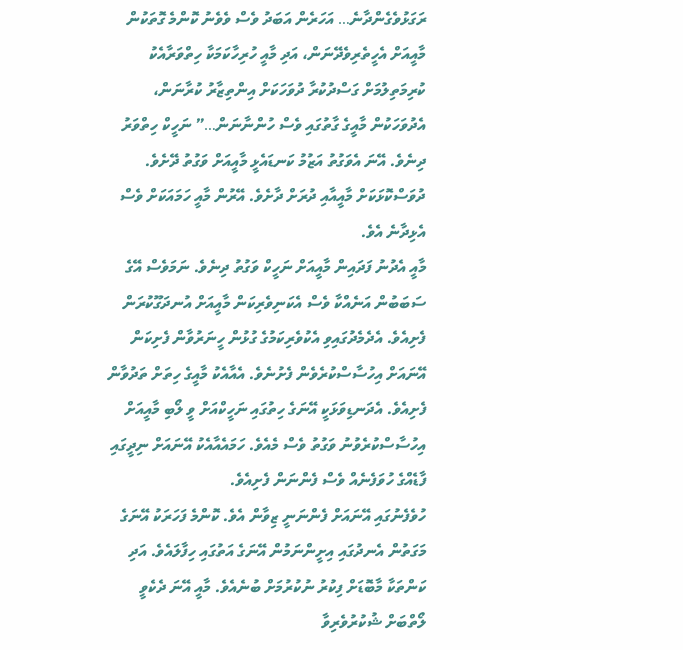ރަގަޅުވެގެންދާނެ… އަހަރެން އަބަދު ވެސް ވެވެނު ކޮންމެ ގޮތަކުން މާއީއަށް އެހީތެރިވެދޭނަން، އަދި މާއީ ހުރިހާކަމަކާ ހިތްވަރާއެކު ކުރިމަތިލުމަށް ގަސްދުކުރާ ދުވަހަކަށް އިންތިޒާރު ކުރާނަން، އެދުވަހަކުން މާއީގެ ގާތުގައި ވެސް ހުންނާނަން…” ނަހީކް ހިތްވަރު ދިނެވެ. އޭނަ އެވަގުތު އަޒުމު ކަނޑައެޅީ މާއީއަށް ވަގުތު ދޭށެވެ. ދުވަސްކޮޅަކަށް މާއީއާއި ދުރަށް ދާށެވެ. އޭރުން މާއީ ހަމައަކަށް ވެސް އެޅިދާނެ އެވެ.
މާއީ އެދުނު ފަދައިން މާއީއަށް ނަހީކް ވަގުތު ދިނެވެ. ނަމަވެސް އޭގެ ސަބަބުން އަނެއްކާ ވެސް އެކަނިވެރިކަން މާއީއަށް އުނދަގޫކުރަން ފެށިއެވެ. އެދެމެދުގައިވި އެކުވެރިކަމުގެ ގުޅުން ހީނަރުވާން ފެށިކަން އޭނައަށް އިހުސާސްކުރެވެން ފެށުނެވެ. އެއާއެކު މާއީގެ ހިތަށް ތަދުވާން ފެށިއެވެ. އެދަނޑިވަޅަކީ އޭނަގެ ހިތުގައި ނަހީކްއަށް ވީ ލޯބި މާއީއަށް އިހުސާސްކުރެވުނު ވަގުތު ވެސް މެއެވެ. ހަމައެއާއެކު އޭނައަށް ނިދީގައި ފާޑެއްގެ ހުވަފެނެއް ވެސް ފެންނަން ފެށިއެވެ.
ހުވެފެނުގައި އޭނައަށް ފެންނަނީ ޒިވާން އެވެ. ކޮންމެ ފަހަރަކު އޭނަގެ މަގަތުން އެނދުގައި އިށީންނަމުން އޭނަގެ އަތުގައި ހިފާލައެވެ. އަދި ކަންތަކާ މާބޮޑަށް ފިކުރު ނުކުރުމަށް ބުނެއެވެ. މާއީ އޭނަ ދެކެވީ ލޯތްބަށް ޝުކުރުވެރިވާ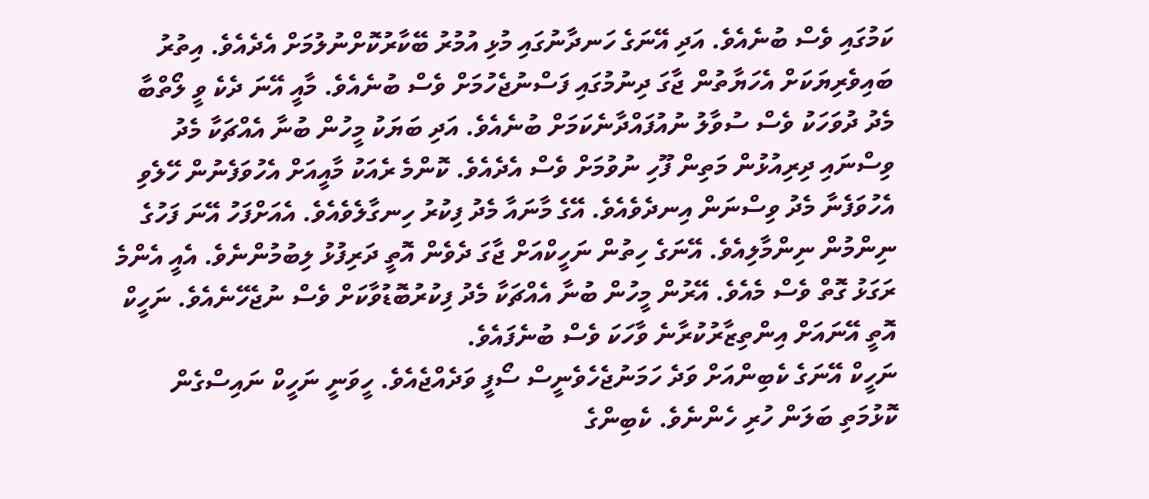ކަމުގައި ވެސް ބުނެއެވެ. އަދި އޭނަގެ ހަނދާނުގައި މުޅި އުމުރު ބޭކާރުކޮށްނުލުމަށް އެދެއެވެ. އިތުރު ބައިވެރިޔަކަށް އެހަޔާތުން ޖާގަ ދިނުމުގައި ފަސްނުޖެހުމަށް ވެސް ބުނެއެވެ. މާއީ އޭނަ ދެކެ ވީ ލޯތްބާ މެދު ދުވަހަކު ވެސް ސުވާލު ނުއުފައްދާނެކަމަށް ބުނެއެވެ. އަދި ބަޔަކު މީހުން ބުނާ އެއްޗަކާ މެދު ވިސްނައި ދިރިއުޅުން މަތިން ފޫހި ނުވުމަށް ވެސް އެދެއެވެ. ކޮންމެ ރެއަކު މާއީއަށް އެހުވަފެނުން ހޭލެވި އެހުވަފެނާ މެދު ވިސްނަން އިނދެވެއެވެ. އޭގެ މާނައާ މެދު ފިކުރު ހިނގާލެވެއެވެ. އެއަށްފަހު އޭނަ ފަހުގެ ނިންމުން ނިންމާލިއެވެ. އޭނަގެ ހިތުން ނަހީކްއަށް ޖާގަ ދެވެން އޮތީ ދަރިފުޅު ލިބުމުންނެވެ. އެއީ އެންމެ ރަގަޅު ގޮތް ވެސް މެއެވެ. އޭރުން މީހުން ބުނާ އެއްޗަކާ މެދު ފިކުރުބޮޑުވާކަށް ވެސް ނުޖެހޭނެއެވެ. ނަހީކް އޮތީ އޭނައަށް އިންތިޒާރުކުރާނެ ވާހަކަ ވެސް ބުނެފައެވެ.
ނަހީކް އޭނަގެ ކެބިންއަށް ވަދެ ހަމަނުޖެހެވެނީސް ސޯފީ ވަދެއްޖެއެވެ. ހީވަނީ ނަހީކް ނައިސްގެން ކޮޅުމަތި ބަލަން ހުރި ހެންނެވެ. ކެބިންގެ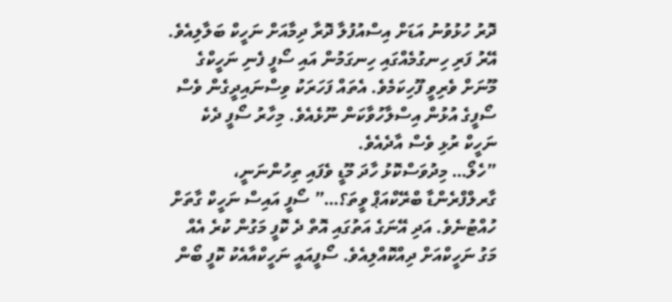ދޮރު ހުޅުވުނު އަޑަށް އިސްއުފުލާ ދޮރާ ދިމާއަށް ނަހީކް ބަލާލިއެވެ. އޭރު ފަރި ހިނގުމެއްގައި ހިނގަމުން އައި ސޯފީ ފެނި ނަހީކްގެ މޫނަށް ވެރިވީ ފޫހިކަމެވެ. އެތައް ފަހަރަކު ވިސްނައިދީގެން ވެސް ސޯފީގެ އުޅުން އިސްލާހުވާކަން ނޫޅެއެވެ. މިހާރު ސޯފީ ދެކެ ނަހީކް ރުޅި ވެސް އާދެއެވެ.
”ހެލޯ… މިދުވަސްކޮޅު ހާދަ މޫޑީ ވެފައި ތިހުންނަނީ، ގާރލްފްރެންޑާ ބްރޭކްއަޕް ވީތަ؟…” ސޯފީ އައިސް ނަހީކް ގާތަށް ހުއްޓުނެވެ. އަދި އޭނަގެ އަތުގައި އޮތް ދެ ކޮފީ މަގުން ކުރެ އެއް މަގު ނަހީކްއަށް ދިއްކޮއްލިއެވެ. ސޯފީއައީ ނަހީކްއާއެކު ކޮފީ ބޯން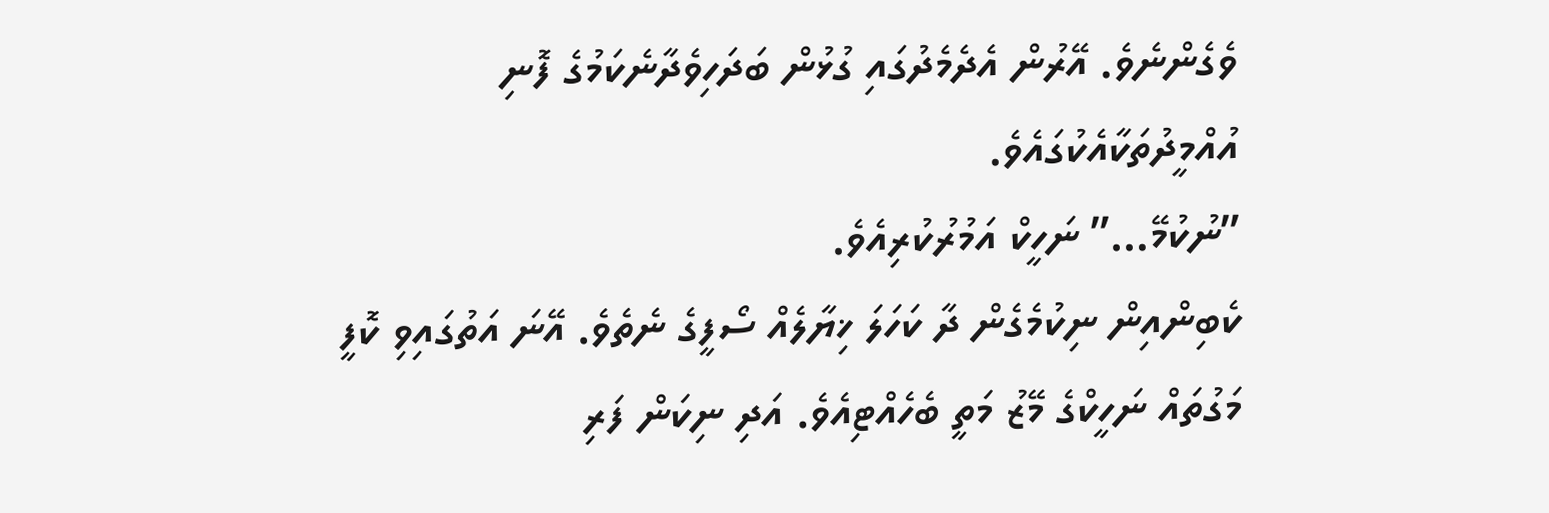ވެގެންނެވެ. އޭރުން އެދެމެދުގައި ގުޅުން ބަދަހިވެދާނެކަމުގެ ފޮނި އުއްމީދުތަކާއެކުގައެވެ.
”ނުކުމޭ…” ނަހީކް އަމުރުކުރިއެވެ.
ކެބިންއިން ނިކުމެގެން ދާ ކަހަލަ ޚިޔާލެއް ސޯފީގެ ނެތެވެ. އޭނަ އަތުގައިވި ކޮފީ މަގުތައް ނަހީކްގެ މޭޒު މަތީ ބެހެއްޓިއެވެ. އަދި ނިކަން ފަރި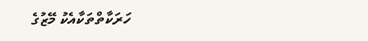ހަރަކާތްތަކާއެކު މޭޒުގެ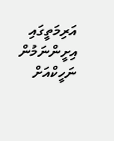އަރިމަތީގައި އިށީންނަމުން ނަހީކްއަށް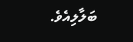ބަލާލިއެވެ.